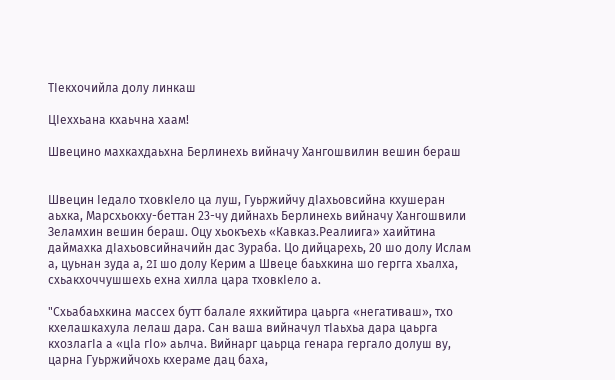ТIекхочийла долу линкаш

ЦIеххьана кхаьчна хаам!

Швецино махкахдаьхна Берлинехь вийначу Хангошвилин вешин бераш


Швецин Iедало тховкIело ца луш, Гуьржийчу дIахьовсийна кхушеран аьхка, Марсхьокху-беттан 23-чу дийнахь Берлинехь вийначу Хангошвили Зеламхин вешин бераш. Оцу хьокъехь «Кавказ.Реалиига» хаийтина даймахка дIахьовсийначийн дас Зураба. Цо дийцарехь, 20 шо долу Ислам а, цуьнан зуда а, 2I шо долу Керим а Швеце баьхкина шо гергга хьалха, схьакхоччушшехь ехна хилла цара тховкIело а.

"Схьабаьхкина массех бутт балале яхкийтира цаьрга «негативаш», тхо кхелашкахула лелаш дара. Сан ваша вийначул тIаьхьа дара цаьрга кхозлагIа а «цIа гIо» аьлча. Вийнарг цаьрца генара гергало долуш ву, царна Гуьржийчохь кхераме дац баха,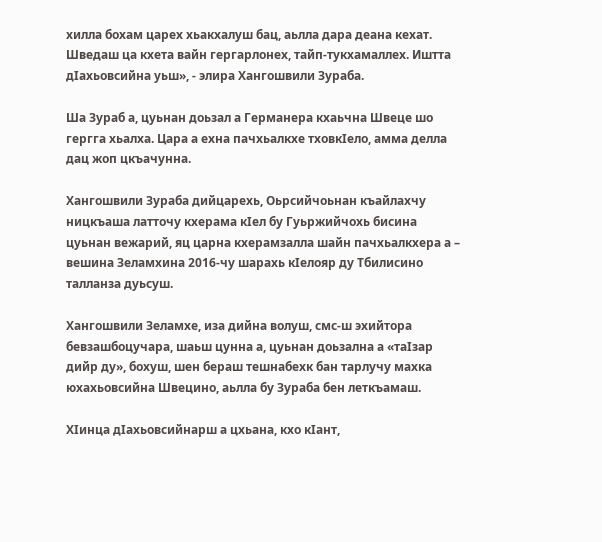хилла бохам царех хьакхалуш бац, аьлла дара деана кехат. Шведаш ца кхета вайн гергарлонех, тайп-тукхамаллех. Иштта дIахьовсийна уьш», - элира Хангошвили Зураба.

Ша Зураб а, цуьнан доьзал а Германера кхаьчна Швеце шо гергга хьалха. Цара а ехна пачхьалкхе тховкIело, амма делла дац жоп цкъачунна.

Хангошвили Зураба дийцарехь, Оьрсийчоьнан къайлахчу ницкъаша латточу кхерама кIел бу Гуьржийчохь бисина цуьнан вежарий, яц царна кхерамзалла шайн пачхьалкхера а – вешина Зеламхина 2016-чу шарахь кIелояр ду Тбилисино талланза дуьсуш.

Хангошвили Зеламхе, иза дийна волуш, смс-ш эхийтора бевзашбоцучара, шаьш цунна а, цуьнан доьзална а «таIзар дийр ду», бохуш, шен бераш тешнабехк бан тарлучу махка юхахьовсийна Швецино, аьлла бу Зураба бен леткъамаш.

ХIинца дIахьовсийнарш а цхьана, кхо кIант,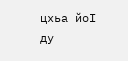цхьа йоI ду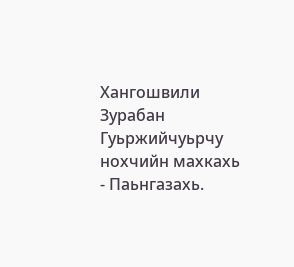Хангошвили Зурабан Гуьржийчуьрчу нохчийн махкахь - Паьнгазахь.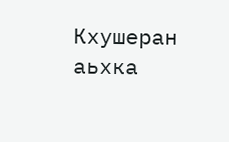Кхушеран аьхка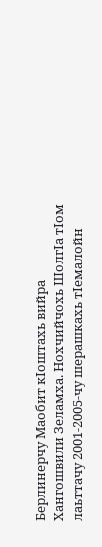Берлинерчу Маобит кIоштахь вийра Хангошвили Зеламха. Нохчийчохь ШолгIа тIом лаьттачу 2001-2005-чу шерашкахь тIемалойн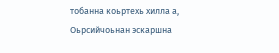тобанна коьртехь хилла а, Оьрсийчоьнан эскаршна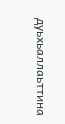дуьхьаллаьттина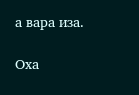а вара иза.

Оха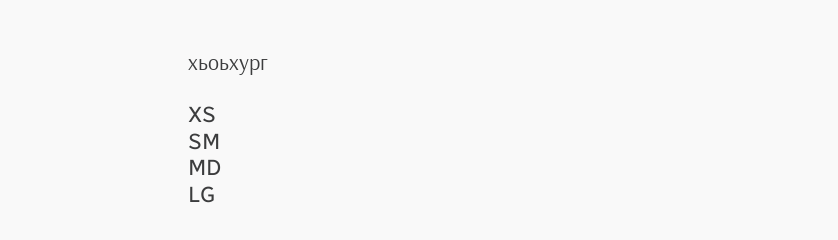хьоьхург

XS
SM
MD
LG